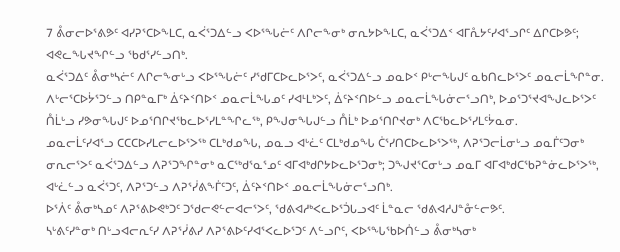7 ᕔᓂᓕᐅᕐᕕᕗᑦ ᐊᓯᕈᕐᑕᐅᖕᒪᑕ, ᓇᐹᕐᑐᐃᓪᓗ ᐸᐅᕐᖓᓖᑦ ᐱᒋᓕᖕᓂᒃ ᓂᕆᔭᐅᖕᒪᑕ, ᓇᐹᕐᑐᐃᑉ ᐊᒥᕅᔭᑦᓯᐊᕐᓗᒋᑦ ᐃᒋᑕᐅᕗᑦ; ᐊᕙᓚᖓᔪᖏᓪᓗ ᖃᑯᕐᓯᓪᓗᑎᒃ.
ᓇᐹᕐᑐᐃᑦ ᕔᓂᒃᓴᓖᑦ ᐱᒋᓕᖕᓂᒡᓗ ᐸᐅᕐᖓᓖᑦ ᓯᖁᒥᑕᐅᓚᐅᕐᐳᑦ, ᓇᐹᕐᑐᐃᓪᓗ ᓄᓇᐅᑉ ᑭᒡᓕᖓᒍᑦ ᓇᑲᑎᓚᐅᕐᐳᑦ ᓄᓇᓕᒫᖏᓐᓂ.
ᐱᒡᓕᕐᑕᐅᔮᕐᑐᓪᓗ ᑎᑭᓐᓇᒥᒃ ᐄᑦᔨᑉᑎᐅᑉ ᓄᓇᓕᒫᖓᓄᑦ ᓯᐊᒻᒪᒃᐳᑦ, ᐄᑦᔨᑉᑎᐅᓪᓗ ᓄᓇᓕᒫᖓᓃᓕᕐᓗᑎᒃ, ᐅᓄᕐᑐᕐᔪᐊᖑᓚᐅᕐᐳᑦ ᑍᒫᒡᓗ ᓯᕗᓂᖓᒍᑦ ᐅᓄᕐᑎᒋᔪᖃᓚᐅᕐᓯᒪᓐᖏᓚᖅ, ᑭᖑᓂᖓᒍᓪᓗ ᑍᒫᒃ ᐅᓄᕐᑎᒋᔪᓂᒃ ᐱᑕᖃᓚᐅᕐᓯᒪᑦᔮᓇᓂ.
ᓄᓇᓕᒫᑦᓯᐊᕐᓗ ᑕᑕᑕᐅᓯᒪᓕᓚᐅᕐᐳᖅ ᑕᒪᒃᑯᓄᖓ, ᓄᓇᓗ ᐊᒡᓛᑦ ᑕᒪᒃᑯᓄᖓ ᑖᕐᓯᑎᑕᐅᓚᐅᕐᐳᖅ, ᐱᕈᕐᑐᓕᒫᓂᒡᓗ ᓄᓇᒦᑦᑐᓂᒃ ᓂᕆᓕᕐᐳᑦ ᓇᐹᕐᑐᐃᓪᓗ ᐱᕈᕐᑐᖏᓐᓂᒃ ᓇᑕᖅᑯᕐᓇᕐᓄᑦ ᐊᒥᐊᒃᑯᒋᔭᐅᓚᐅᕐᑐᓂᒃ; ᑐᖑᔪᕐᑕᓂᒡᓗ ᓄᓇᒥ ᐊᒥᐊᒃᑯᑕᖃᕈᓐᓃᓚᐅᕐᐳᖅ, ᐊᒡᓛᓪᓗ ᓇᐹᕐᑐᑦ, ᐱᕈᕐᑐᓪᓗ ᐱᕈᕐᓰᕕᖕᒦᑦᑐᑦ, ᐄᑦᔨᑉᑎᐅᑉ ᓄᓇᓕᒫᖓᓃᓕᕐᓗᑎᒃ.
ᐅᕐᐲᑦ ᕔᓂᒃᓴᓄᑦ ᐱᕈᕐᕕᐅᕙᒃᑐᑦ ᑐᖁᓕᕙᓪᓕᐊᓕᕐᐳᑦ, ᖁᕕᐊᓱᒃᐸᓚᐅᕐᑑᒐᓗᐊᑦ ᒫᓐᓇᓕ ᖁᕕᐊᓱᒍᓐᓁᓪᓕᕗᑦ.
ᓴᒡᕕᑦᓯᓐᓂᒃ ᑎᒡᓗᐊᓕᕆᑦᓯ ᐱᕈᕐᓰᕕᓯ ᐱᕈᕐᕕᐅᑦᓯᐊᕐᐸᓚᐅᕐᑐᑦ ᐱᓪᓗᒋᑦ, ᐸᐅᕐᖓᖃᐅᑏᓪᓗ ᕔᓂᒃᓴᓂᒃ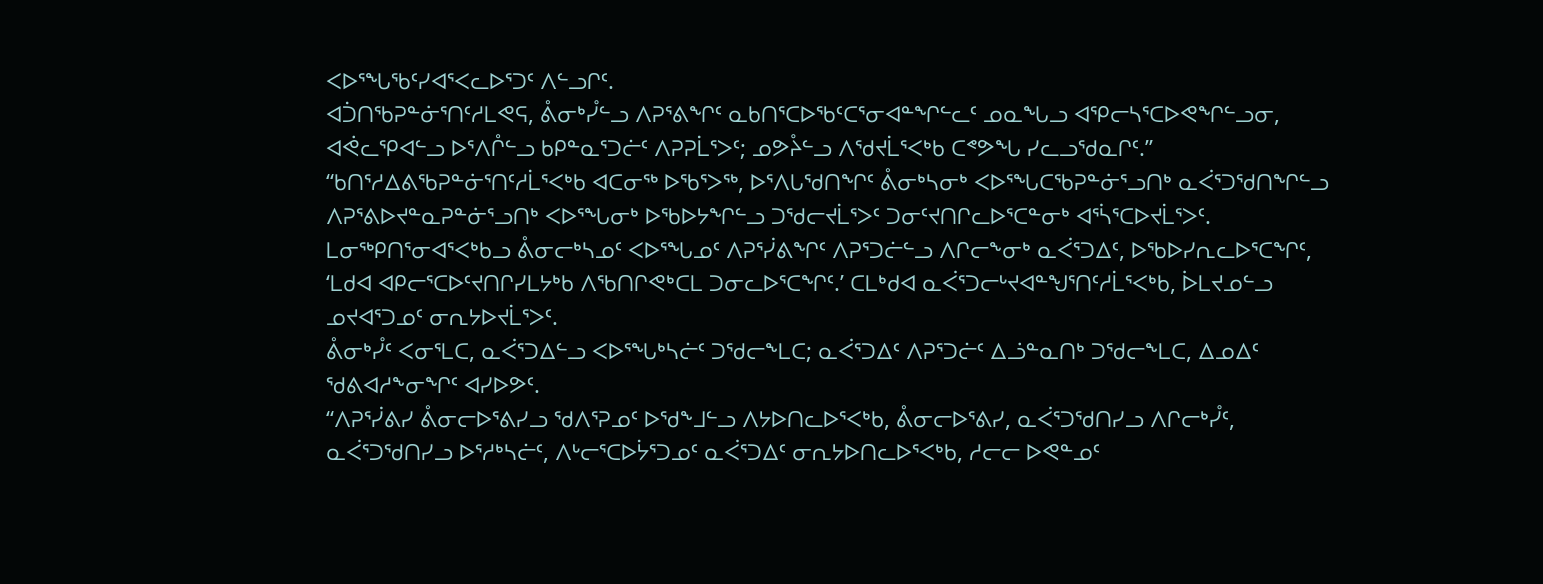ᐸᐅᕐᖓᖃᑦᓯᐊᕐᐸᓚᐅᕐᑐᑦ ᐱᓪᓗᒋᑦ.
ᐊᑑᑎᖃᕈᓐᓃᕐᑎᑦᓱᒪᕙᕋ, ᕔᓂᒃᓮᓪᓗ ᐱᕈᕐᕕᖏᑦ ᓇᑲᑎᕐᑕᐅᖃᑦᑕᕐᓂᐊᓐᖏᓪᓚᑦ ᓄᓇᖓᓗ ᐊᕿᓕᓴᕐᑕᐅᕙᖏᓪᓗᓂ, ᐊᕚᓚᕿᐊᓪᓗ ᐅᕐᐱᒊᓪᓗ ᑲᑭᓐᓇᕐᑐᓖᑦ ᐱᕈᕈᒫᕐᐳᑦ; ᓄᕗᔧᓪᓗ ᐱᖁᔪᒫᕐᐸᒃᑲ ᑕᕝᕗᖓ ᓯᓚᓗᖁᓇᒋᑦ.”
“ᑲᑎᕐᓱᐃᕕᖃᕈᓐᓃᕐᑎᑦᓱᒫᕐᐸᒃᑲ ᐊᑕᓂᖅ ᐅᖃᕐᐳᖅ, ᐅᕐᐱᒐᖁᑎᖏᑦ ᕔᓂᒃᓴᓂᒃ ᐸᐅᕐᖓᑕᖃᕈᓐᓃᕐᓗᑎᒃ ᓇᐹᕐᑐᖁᑎᖏᓪᓗ ᐱᕈᕐᕕᐅᔪᓐᓇᕈᓐᓃᕐᓗᑎᒃ ᐸᐅᕐᖓᓂᒃ ᐅᖃᐅᔭᖏᓪᓗ ᑐᖁᓕᔪᒫᕐᐳᑦ ᑐᓂᑦᔪᑎᒋᓚᐅᕐᑕᓐᓂᒃ ᐊᕐᓵᕐᑕᐅᔪᒫᕐᐳᑦ.
ᒪᓂᖅᑭᑎᕐᓂᐊᕐᐸᒃᑲᓗ ᕔᓂᓕᒃᓴᓄᑦ ᐸᐅᕐᖓᓄᑦ ᐱᕈᕐᓰᕕᖏᑦ ᐱᕈᕐᑐᓖᓪᓗ ᐱᒋᓕᖕᓂᒃ ᓇᐹᕐᑐᐃᑦ, ᐅᖃᐅᓯᕆᓚᐅᕐᑕᖏᑦ, ‘ᒪᑯᐊ ᐊᑭᓕᕐᑕᐅᑦᔪᑎᒋᓯᒪᔭᒃᑲ ᐱᖃᑎᒋᕙᒃᑕᒪ ᑐᓂᓚᐅᕐᑕᖏᑦ.’ ᑕᒪᒃᑯᐊ ᓇᐹᕐᑐᓕᒡᔪᐊᓐᖑᕐᑎᑦᓱᒫᕐᐸᒃᑲ, ᐆᒪᔪᓄᓪᓗ ᓄᔪᐊᕐᑐᓄᑦ ᓂᕆᔭᐅᔪᒫᕐᐳᑦ.
ᕔᓂᒃᓮᑦ ᐸᓂᕐᒪᑕ, ᓇᐹᕐᑐᐃᓪᓗ ᐸᐅᕐᖓᒃᓴᓖᑦ ᑐᖁᓕᖕᒪᑕ; ᓇᐹᕐᑐᐃᑦ ᐱᕈᕐᑐᓖᑦ ᐃᓘᓐᓇᑎᒃ ᑐᖁᓕᖕᒪᑕ, ᐃᓄᐃᑦ ᖁᕕᐊᓱᖕᓂᖏᑦ ᐊᓯᐅᕗᑦ.
“ᐱᕈᕐᓰᕕᓯ ᕔᓂᓕᐅᕐᕕᓯᓗ ᖁᐱᕐᕈᓄᑦ ᐅᖁᖕᒧᓪᓗ ᐱᔭᐅᑎᓚᐅᕐᐸᒃᑲ, ᕔᓂᓕᐅᕐᕕᓯ, ᓇᐹᕐᑐᖁᑎᓯᓗ ᐱᒋᓕᒃᓮᑦ, ᓇᐹᕐᑐᖁᑎᓯᓗ ᐅᕐᓱᒃᓴᓖᑦ, ᐱᒡᓕᕐᑕᐅᔮᕐᑐᓄᑦ ᓇᐹᕐᑐᐃᑦ ᓂᕆᔭᐅᑎᓚᐅᕐᐸᒃᑲ, ᓱᓕᓕ ᐅᕙᓐᓄᑦ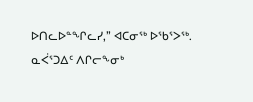ᐅᑎᓚᐅᓐᖏᓚᓯ,” ᐊᑕᓂᖅ ᐅᖃᕐᐳᖅ.
ᓇᐹᕐᑐᐃᑦ ᐱᒋᓕᖕᓂᒃ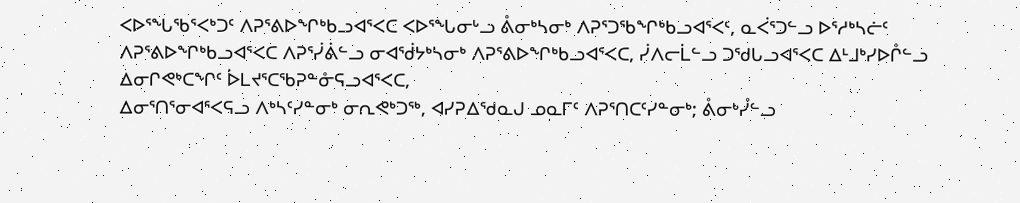ᐸᐅᕐᖓᖃᕐᐸᒃᑐᑦ ᐱᕈᕐᕕᐅᖏᒃᑲᓗᐊᕐᐸᑕ ᐸᐅᕐᖓᓂᒡᓗ ᕔᓂᒃᓴᓂᒃ ᐱᕈᕐᑐᖃᖏᒃᑲᓗᐊᕐᐸᑦ, ᓇᐹᕐᑐᓪᓗ ᐅᕐᓱᒃᓴᓖᑦ ᐱᕈᕐᕕᐅᖏᒃᑲᓗᐊᕐᐸᑕ ᐱᕈᕐᓰᕖᓪᓗ ᓂᐊᖂᔭᒃᓴᓂᒃ ᐱᕈᕐᕕᐅᖏᒃᑲᓗᐊᕐᐸᑕ, ᓰᐱᓕᒫᓪᓗ ᑐᖁᒐᓗᐊᕐᐸᑕ ᐃᒻᒧᒃᓯᐅᒊᓪᓗ ᐃᓂᒋᕙᒃᑕᖏᑦ ᐆᒪᔪᕐᑕᖃᕈᓐᓁᕋᓗᐊᕐᐸᑕ,
ᐃᓂᕐᑎᕐᓂᐊᕐᐸᕋᓗ ᐱᒃᓴᑦᓯᓐᓂᒃ ᓂᕆᕙᒃᑐᖅ, ᐊᓯᕈᐃᖁᓇᒍ ᓄᓇᒥᑦ ᐱᕈᕐᑎᑕᑦᓯᓐᓂᒃ; ᕔᓂᒃᓮᓪᓗ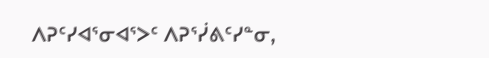ᐱᕈᑦᓯᐊᕐᓂᐊᕐᐳᑦ ᐱᕈᕐᓰᕕᑦᓯᓐᓂ,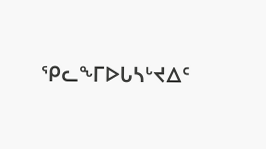ᕿᓚᖕᒥᐅᒐᓴᒡᔪᐃᑦ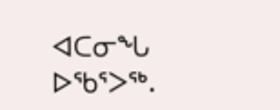ᐊᑕᓂᖓ ᐅᖃᕐᐳᖅ.